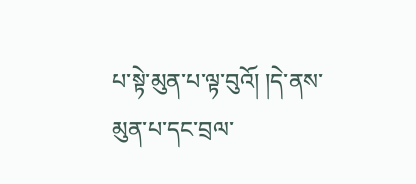པ་སྟེ་མུན་པ་ལྟ་བུའོ། །དེ་ནས་མུན་པ་དང་བྲལ་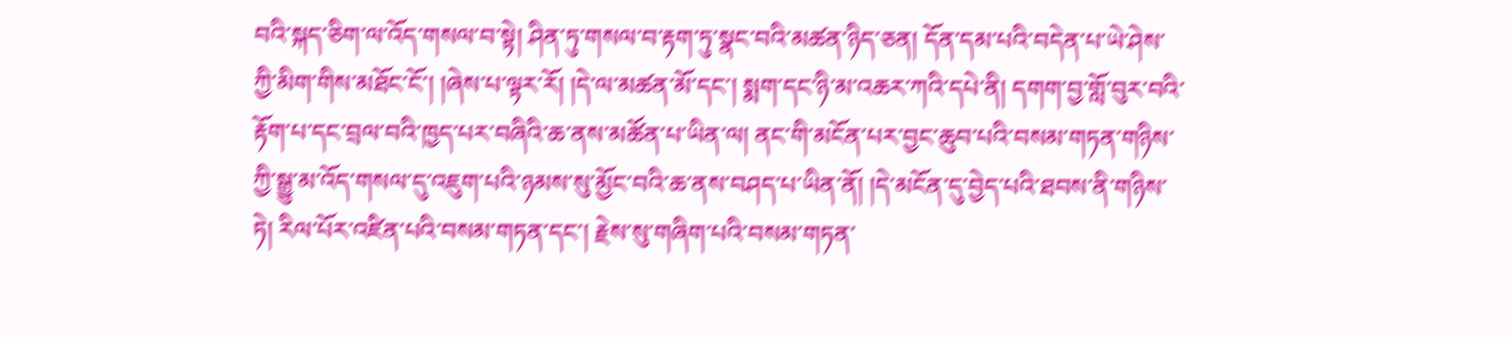བའི་སྐད་ཅིག་ལ་འོད་གསལ་བ་སྟེ། ཤིན་ཏུ་གསལ་བ་རྟག་ཏུ་སྣང་བའི་མཚན་ཉིད་ཅན། དོན་དམ་པའི་བདེན་པ་ཡེ་ཤེས་ཀྱི་མིག་གིས་མཐོང་ངོ་། །ཞེས་པ་ལྟར་རོ། །དེ་ལ་མཚན་མོ་དང་། སྨག་དང་ཉི་མ་འཆར་ཀའི་དཔེ་ནི། དགག་བྱ་གློ་བུར་བའི་རྟོག་པ་དང་བྲལ་བའི་ཁྱད་པར་བཞིའི་ཆ་ནས་མཚོན་པ་ཡིན་ལ། ནང་གི་མངོན་པར་བྱང་ཆུབ་པའི་བསམ་གཏན་གཉིས་ཀྱི་སྒྱུ་མ་འོད་གསལ་དུ་འཇུག་པའི་ཉམས་སུ་མྱོང་བའི་ཆ་ནས་བཤད་པ་ཡིན་ནོ། །དེ་མངོན་དུ་བྱེད་པའི་ཐབས་ནི་གཉིས་ཏེ། རིལ་པོར་འཛིན་པའི་བསམ་གཏན་དང་། རྗེས་སུ་གཞིག་པའི་བསམ་གཏན་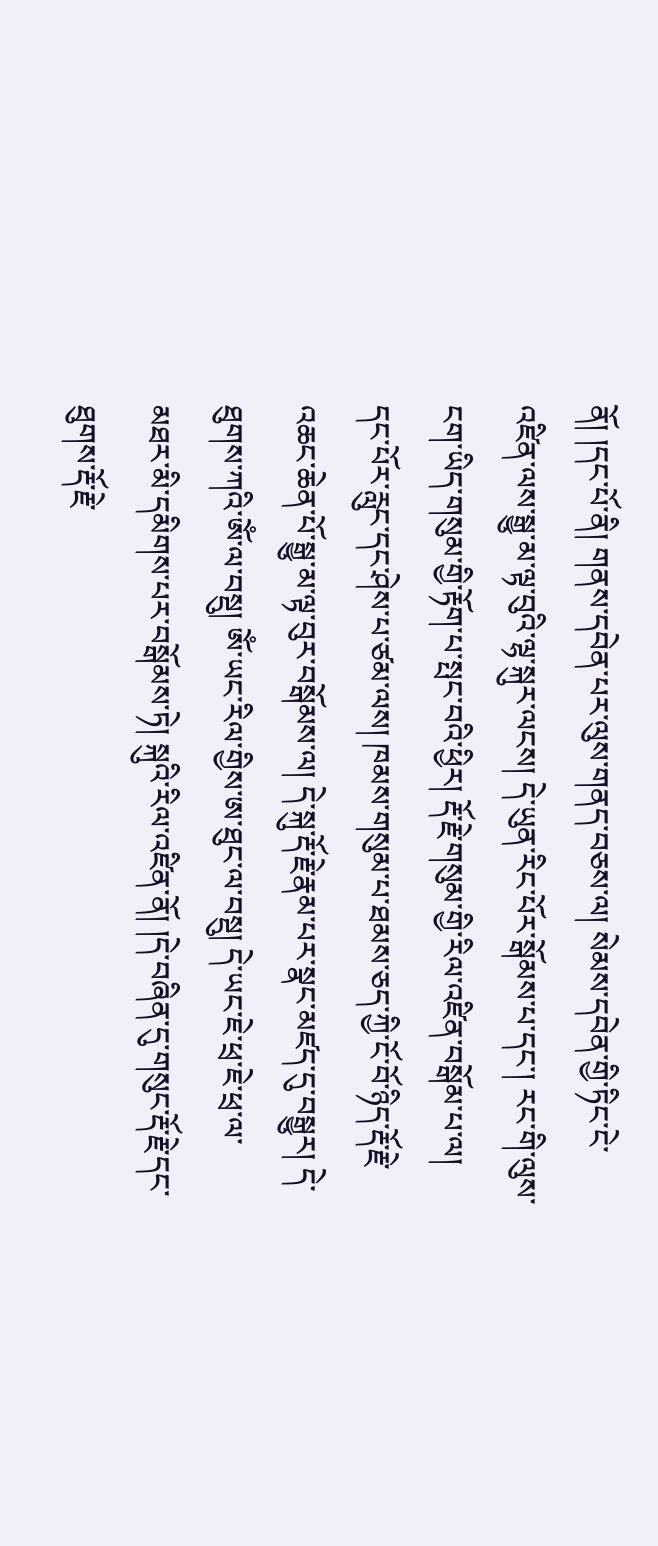ནོ། །དང་པོ་ནི། གནས་དབེན་པར་ལུས་གནད་བཅས་ལ། སེམས་དབེན་གྱི་ཏིང་ངེ་འཛིན་ལས་སྒྱུ་མ་ལྟ་བུའི་ལྷ་སྐུར་ལངས། དེ་ཡུན་རིང་པོར་སྒོམས་པ་དང་། རང་གི་ལུས་ངག་ཡིད་གསུམ་གྱི་རྟོག་པ་སྤང་བའི་ཕྱིར། རྡོ་རྗེ་གསུམ་གྱི་རིལ་འཛིན་བསྒོམ་པ་ལ། དང་པོར་རླུང་དང་ཤེས་པ་ཙམ་ལས། ཁམས་གསུམ་པ་ཐམས་ཅད་ཀྱི་ངོ་བོ་ཉིད་རྡོ་རྗེ་འཆང་ཆེན་པོ་སྒྱུ་མ་ལྟ་བུར་བསྒོམས་ལ། དེ་སྐུ་རྡོ་རྗེ་རྣམ་པར་སྣང་མཛད་དུ་བསྒྱུར། དེ་ཐུགས་ཀའི་ཨོཾ་ལ་བསྡུ། ཨོཾ་ཡང་རིལ་གྱིས་ཨ་ཐུང་ལ་བསྡུ། དེ་ཡང་ཇེ་ཕྲ་ཇེ་ཕྲ་ལ་མཐར་མི་དམིགས་པར་བསྒོམས་ཏེ། སྐུའི་རིལ་འཛིན་ནོ། །དེ་བཞིན་དུ་གསུང་རྡོ་རྗེ་དང་ཐུགས་རྡོ་རྗེ་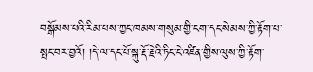བསྒོམས་པའི་རིམ་པས་ཀྱང་ཁམས་གསུམ་གྱི་ངག་དང་སེམས་ཀྱི་རྟོག་པ་སྤང་བར་བྱའོ། །དེ་ལ་དང་པོ་སྐུ་རྡོ་རྗེའི་ཏིང་ངེ་འཛིན་གྱིས་ལུས་ཀྱི་རྟོག་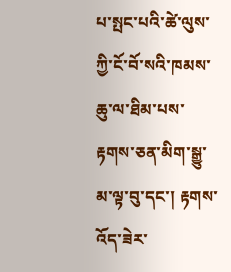པ་སྤང་པའི་ཚེ་ལུས་ཀྱི་ངོ་བོ་སའི་ཁམས་ཆུ་ལ་ཐིམ་པས་རྟགས་ཅན་མིག་སྒྱུ་མ་ལྟ་བུ་དང་། རྟགས་འོད་ཟེར་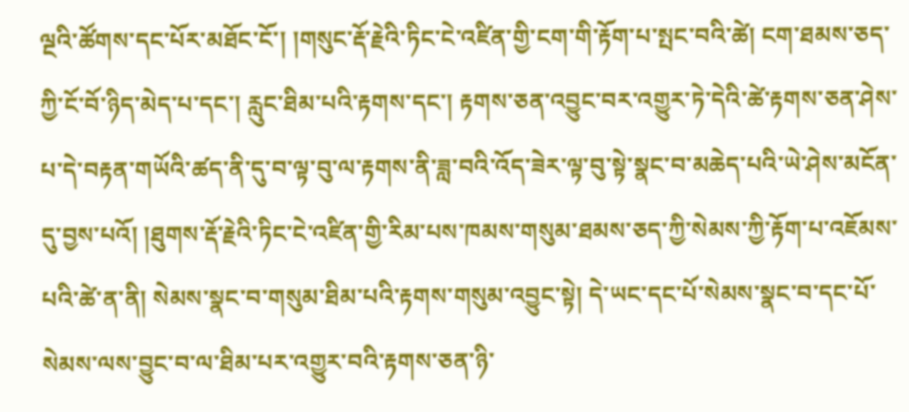ལྔའི་ཚོགས་དང་པོར་མཐོང་ངོ་། །གསུང་རྡོ་རྗེའི་ཏིང་ངེ་འཛིན་གྱི་ངག་གི་རྟོག་པ་སྤང་བའི་ཚེ། ངག་ཐམས་ཅད་ཀྱི་ངོ་བོ་ཉིད་མེད་པ་དང་། རླུང་ཐིམ་པའི་རྟགས་དང་། རྟགས་ཅན་འབྱུང་བར་འགྱུར་ཏེ་དེའི་ཚེ་རྟགས་ཅན་ཤེས་པ་དེ་བརྟན་གཡོའི་ཚད་ནི་དུ་བ་ལྟ་བུ་ལ་རྟགས་ནི་ཟླ་བའི་འོད་ཟེར་ལྟ་བུ་སྟེ་སྣང་བ་མཆེད་པའི་ཡེ་ཤེས་མངོན་དུ་བྱས་པའོ། །ཐུགས་རྡོ་རྗེའི་ཏིང་ངེ་འཛིན་གྱི་རིམ་པས་ཁམས་གསུམ་ཐམས་ཅད་ཀྱི་སེམས་ཀྱི་རྟོག་པ་འཇོམས་པའི་ཚེ་ན་ནི། སེམས་སྣང་བ་གསུམ་ཐིམ་པའི་རྟགས་གསུམ་འབྱུང་སྟེ། དེ་ཡང་དང་པོ་སེམས་སྣང་བ་དང་པོ་སེམས་ལས་བྱུང་བ་ལ་ཐིམ་པར་འགྱུར་བའི་རྟགས་ཅན་ཉི་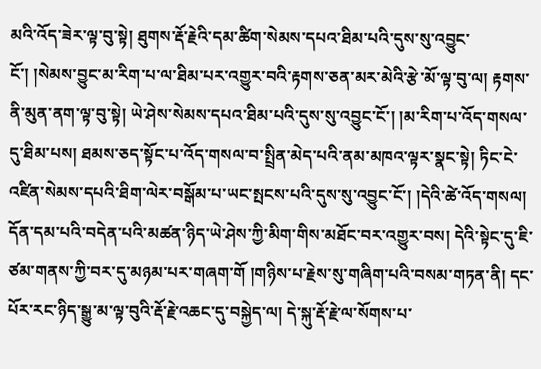མའི་འོད་ཟེར་ལྟ་བུ་སྟེ། ཐུགས་རྡོ་རྗེའི་དམ་ཚིག་སེམས་དཔའ་ཐིམ་པའི་དུས་སུ་འབྱུང་ངོ་། །སེམས་བྱུང་མ་རིག་པ་ལ་ཐིམ་པར་འགྱུར་བའི་རྟགས་ཅན་མར་མེའི་རྩེ་མོ་ལྟ་བུ་ལ། རྟགས་ནི་མུན་ནག་ལྟ་བུ་སྟེ། ཡེ་ཤེས་སེམས་དཔའ་ཐིམ་པའི་དུས་སུ་འབྱུང་ངོ་། །མ་རིག་པ་འོད་གསལ་དུ་ཐིམ་པས། ཐམས་ཅད་སྟོང་པ་འོད་གསལ་བ་སྤྲིན་མེད་པའི་ནམ་མཁའ་ལྟར་སྣང་སྟེ། ཏིང་ངེ་འཛིན་སེམས་དཔའི་ཐིག་ལེར་བསྒོམ་པ་ཡང་སྤངས་པའི་དུས་སུ་འབྱུང་ངོ་། །དེའི་ཚེ་འོད་གསལ། དོན་དམ་པའི་བདེན་པའི་མཚན་ཉིད་ཡེ་ཤེས་ཀྱི་མིག་གིས་མཐོང་བར་འགྱུར་བས། དེའི་སྟེང་དུ་ཇི་ཙམ་གནས་ཀྱི་བར་དུ་མཉམ་པར་གཞག་གོ །གཉིས་པ་རྗེས་སུ་གཞིག་པའི་བསམ་གཏན་ནི། དང་པོར་རང་ཉིད་སྒྱུ་མ་ལྟ་བུའི་རྡོ་རྗེ་འཆང་དུ་བསྐྱེད་ལ། དེ་སྐུ་རྡོ་རྗེ་ལ་སོགས་པ་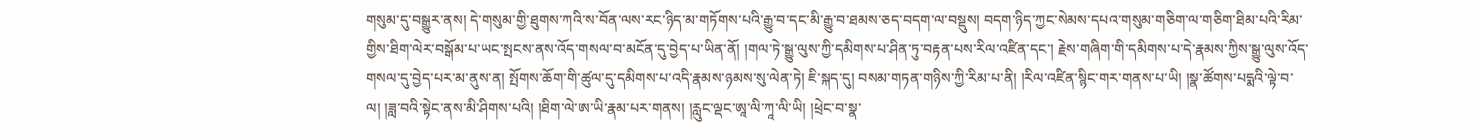གསུམ་དུ་བསྒྱུར་ནས། དེ་གསུམ་གྱི་ཐུགས་ཀའི་ས་བོན་ལས་རང་ཉིད་མ་གཏོགས་པའི་རྒྱུ་བ་དང་མི་རྒྱུ་བ་ཐམས་ཅད་བདག་ལ་བསྡུས། བདག་ཉིད་ཀྱང་སེམས་དཔའ་གསུམ་གཅིག་ལ་གཅིག་ཐིམ་པའི་རིམ་གྱིས་ཐིག་ལེར་བསྒོམ་པ་ཡང་སྤངས་ནས་འོད་གསལ་བ་མངོན་དུ་བྱེད་པ་ཡིན་ནོ། །གལ་ཏེ་སྒྱུ་ལུས་ཀྱི་དམིགས་པ་ཤིན་ཏུ་བརྟན་པས་རིལ་འཛིན་དང་། རྗེས་གཞིག་གི་དམིགས་པ་དེ་རྣམས་ཀྱིས་སྒྱུ་ལུས་འོད་གསལ་དུ་བྱེད་པར་མ་ནུས་ན། སྤོགས་ཆོག་གི་ཚུལ་དུ་དམིགས་པ་འདི་རྣམས་ཉམས་སུ་ལེན་ཏེ། ཇི་སྐད་དུ། བསམ་གཏན་གཉིས་ཀྱི་རིམ་པ་ནི། །རིལ་འཛིན་སྙིང་གར་གནས་པ་ཡི། །སྣ་ཚོགས་པདྨའི་ལྟེ་བ་ལ། །ཟླ་བའི་སྟེང་ནས་མི་ཤིགས་པའི། །ཐིག་ལེ་ཨ་ཡི་རྣམ་པར་གནས། །རླུང་ལྡང་ཨཱ་ལི་ཀཱ་ལི་ཡི། །ཕྲེང་བ་སྣ་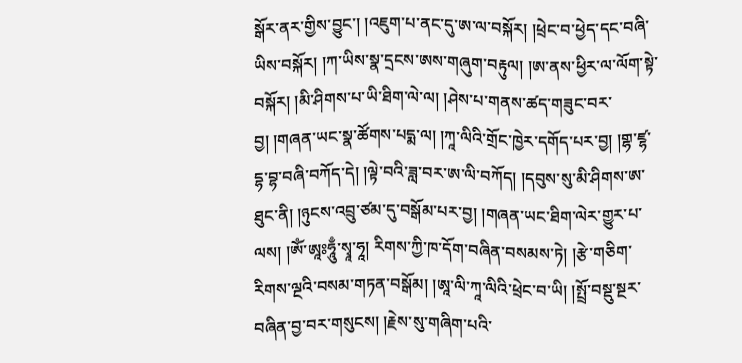སྒོར་ནར་གྱིས་བྱུང་། །འཇུག་པ་ནང་དུ་ཨ་ལ་བསྐོར། །ཕྲེང་བ་ཕྱེད་དང་བཞི་ཡིས་བསྐོར། །ཀ་ཡིས་སྣ་དྲངས་ཨས་གཞུག་བརྟུལ། །ཨ་ནས་ཕྱིར་ལ་ལོག་སྟེ་བསྐོར། །མི་ཤིགས་པ་ཡི་ཐིག་ལེ་ལ། །ཤེས་པ་གནས་ཚད་གཟུང་བར་བྱ། །གཞན་ཡང་སྣ་ཚོགས་པདྨ་ལ། །ཀཱ་ལིའི་གྲོང་ཁྱེར་དགོད་པར་བྱ། །གྷ་ཛྷ་དྷ་བྷ་བཞི་བཀོད་དེ། །ལྟེ་བའི་ཟླ་བར་ཨ་ལི་བཀོད། །དབུས་སུ་མི་ཤིགས་ཨ་ཐུང་ནི། །ཉུངས་འབྲུ་ཙམ་དུ་བསྒོམ་པར་བྱ། །གཞན་ཡང་ཐིག་ལེར་གྱུར་པ་ལས། །ཨོཾ་ཨཱཿཧཱུྃ་སྭཱ་ཧཱ། རིགས་ཀྱི་ཁ་དོག་བཞིན་བསམས་ཏེ། །རྩེ་གཅིག་རིགས་ལྔའི་བསམ་གཏན་བསྒོམ། །ཨཱ་ལི་ཀཱ་ལིའི་ཕྲེང་བ་ཡི། །སྤྲོ་བསྡུ་སྔར་བཞིན་བྱ་བར་གསུངས། །རྗེས་སུ་གཞིག་པའི་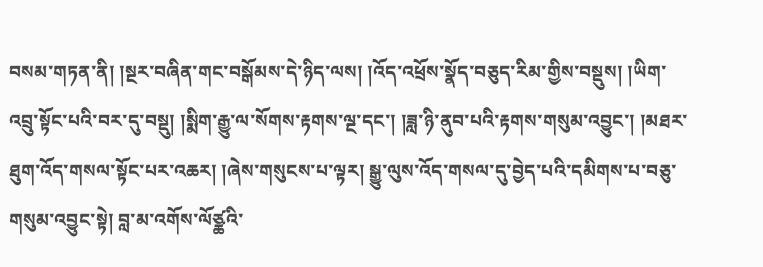བསམ་གཏན་ནི། །སྔར་བཞིན་གང་བསྒོམས་དེ་ཉིད་ལས། །འོད་འཕྲོས་སྣོད་བཅུད་རིམ་གྱིས་བསྡུས། །ཡིག་འབྲུ་སྟོང་པའི་བར་དུ་བསྡུ། །སྨིག་རྒྱུ་ལ་སོགས་རྟགས་ལྔ་དང་། །ཟླ་ཉི་ནུབ་པའི་རྟགས་གསུམ་འབྱུང་། །མཐར་ཐུག་འོད་གསལ་སྟོང་པར་འཆར། །ཞེས་གསུངས་པ་ལྟར། སྒྱུ་ལུས་འོད་གསལ་དུ་བྱེད་པའི་དམིགས་པ་བཅུ་གསུམ་འབྱུང་སྟེ། བླ་མ་འགོས་ལོཙྪའི་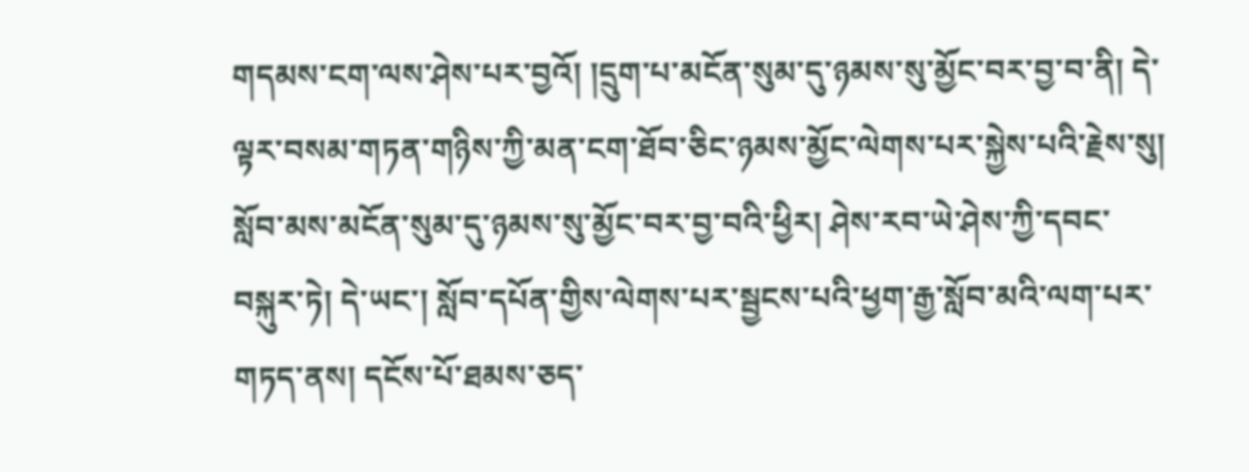གདམས་ངག་ལས་ཤེས་པར་བྱའོ། །དྲུག་པ་མངོན་སུམ་དུ་ཉམས་སུ་མྱོང་བར་བྱ་བ་ནི། དེ་ལྟར་བསམ་གཏན་གཉིས་ཀྱི་མན་ངག་ཐོབ་ཅིང་ཉམས་མྱོང་ལེགས་པར་སྐྱེས་པའི་རྗེས་སུ། སློབ་མས་མངོན་སུམ་དུ་ཉམས་སུ་མྱོང་བར་བྱ་བའི་ཕྱིར། ཤེས་རབ་ཡེ་ཤེས་ཀྱི་དབང་བསྐུར་ཏེ། དེ་ཡང་། སློབ་དཔོན་གྱིས་ལེགས་པར་སྦྱངས་པའི་ཕྱག་རྒྱ་སློབ་མའི་ལག་པར་གཏད་ནས། དངོས་པོ་ཐམས་ཅད་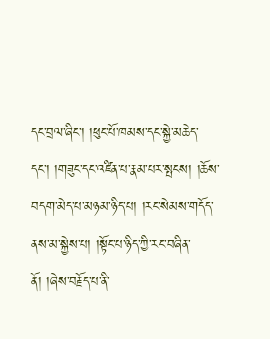དང་བྲལ་ཞིང་། །ཕུང་པོ་ཁམས་དང་སྐྱེ་མཆེད་དང་། །གཟུང་དང་འཛིན་པ་རྣམ་པར་སྤངས། །ཆོས་བདག་མེད་པ་མཉམ་ཉིད་པ། །རང་སེམས་གདོད་ནས་མ་སྐྱེས་པ། །སྟོང་པ་ཉིད་ཀྱི་རང་བཞིན་ནོ། །ཞེས་བརྗོད་པ་ནི་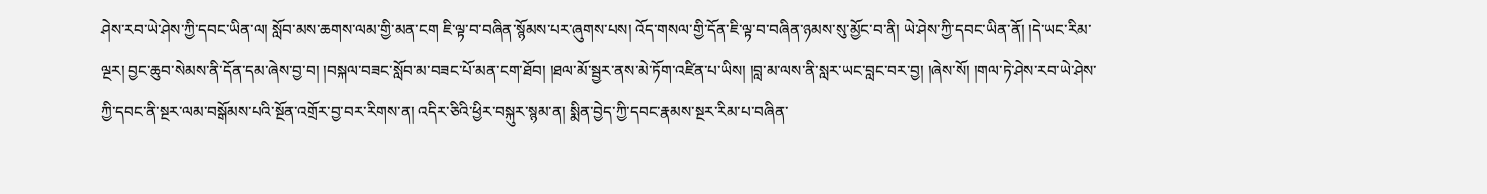ཤེས་རབ་ཡེ་ཤེས་ཀྱི་དབང་ཡིན་ལ། སློབ་མས་ཆགས་ལམ་གྱི་མན་ངག ཇི་ལྟ་བ་བཞིན་སྙོམས་པར་ཞུགས་པས། འོད་གསལ་གྱི་དོན་ཇི་ལྟ་བ་བཞིན་ཉམས་སུ་མྱོང་བ་ནི། ཡེ་ཤེས་ཀྱི་དབང་ཡིན་ནོ། །དེ་ཡང་རིམ་ལྔར། བྱང་ཆུབ་སེམས་ནི་དོན་དམ་ཞེས་བྱ་བ། །བསྐལ་བཟང་སློབ་མ་བཟང་པོ་མན་ངག་ཐོབ། །ཐལ་མོ་སྦྱར་ནས་མེ་ཏོག་འཛིན་པ་ཡིས། །བླ་མ་ལས་ནི་སླར་ཡང་བླང་བར་བྱ། །ཞེས་སོ། །གལ་ཏེ་ཤེས་རབ་ཡེ་ཤེས་ཀྱི་དབང་ནི་སྔར་ལམ་བསྒོམས་པའི་སྔོན་འགྲོར་བྱ་བར་རིགས་ན། འདིར་ཅིའི་ཕྱིར་བསྐུར་སྙམ་ན། སྨིན་བྱེད་ཀྱི་དབང་རྣམས་སྔར་རིམ་པ་བཞིན་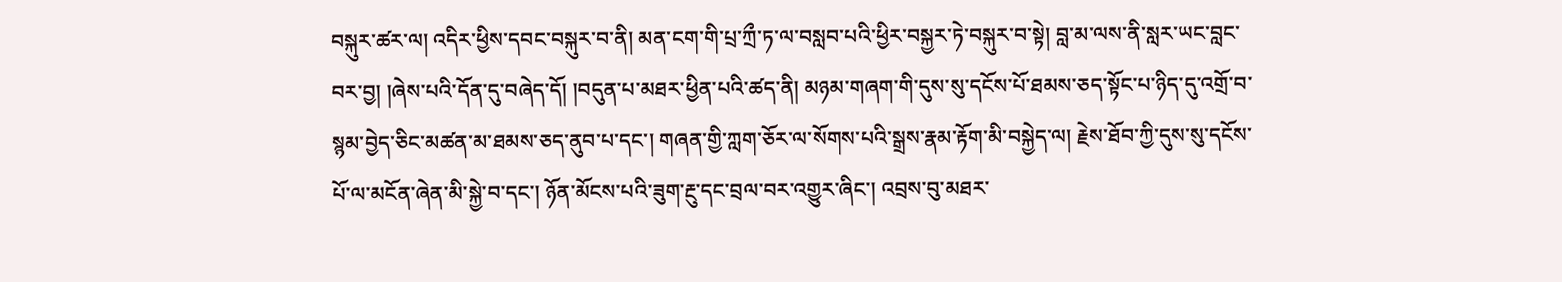བསྐུར་ཚར་ལ། འདིར་ཕྱིས་དབང་བསྐུར་བ་ནི། མན་ངག་གི་པྲ་ཀྲྀ་ཏ་ལ་བསླབ་པའི་ཕྱིར་བསྐྱར་ཏེ་བསྐུར་བ་སྟེ། བླ་མ་ལས་ནི་སླར་ཡང་བླང་བར་བྱ། །ཞེས་པའི་དོན་དུ་བཞེད་དོ། །བདུན་པ་མཐར་ཕྱིན་པའི་ཚད་ནི། མཉམ་གཞག་གི་དུས་སུ་དངོས་པོ་ཐམས་ཅད་སྟོང་པ་ཉིད་དུ་འགྲོ་བ་སྙམ་བྱེད་ཅིང་མཚན་མ་ཐམས་ཅད་ནུབ་པ་དང་། གཞན་གྱི་ཀླག་ཅོར་ལ་སོགས་པའི་སྒྲས་རྣམ་རྟོག་མི་བསྐྱེད་ལ། རྗེས་ཐོབ་ཀྱི་དུས་སུ་དངོས་པོ་ལ་མངོན་ཞེན་མི་སྐྱེ་བ་དང་། ཉོན་མོངས་པའི་ཟུག་རྔུ་དང་བྲལ་བར་འགྱུར་ཞིང་། འབྲས་བུ་མཐར་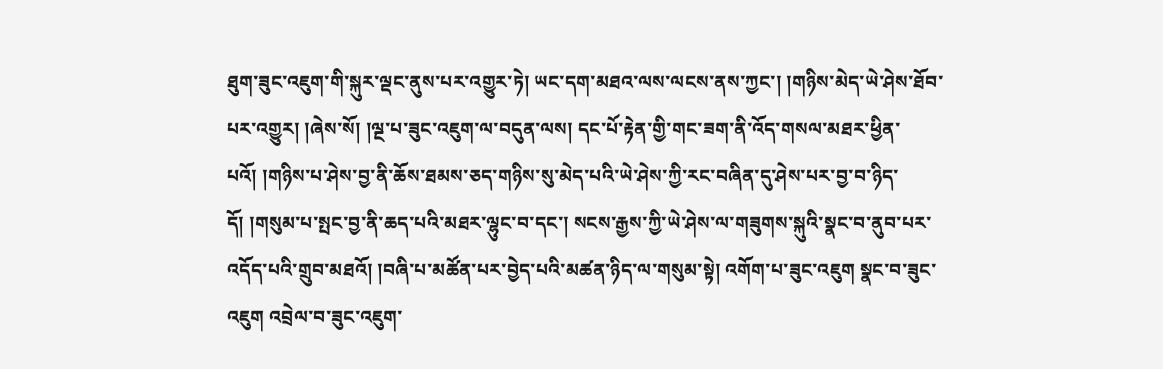ཐུག་ཟུང་འཇུག་གི་སྐུར་ལྡང་ནུས་པར་འགྱུར་ཏེ། ཡང་དག་མཐའ་ལས་ལངས་ནས་ཀྱང་། །གཉིས་མེད་ཡེ་ཤེས་ཐོབ་པར་འགྱུར། །ཞེས་སོ། །ལྔ་པ་ཟུང་འཇུག་ལ་བདུན་ལས། དང་པོ་རྟེན་གྱི་གང་ཟག་ནི་འོད་གསལ་མཐར་ཕྱིན་པའོ། །གཉིས་པ་ཤེས་བྱ་ནི་ཆོས་ཐམས་ཅད་གཉིས་སུ་མེད་པའི་ཡེ་ཤེས་ཀྱི་རང་བཞིན་དུ་ཤེས་པར་བྱ་བ་ཉིད་དོ། །གསུམ་པ་སྤང་བྱ་ནི་ཆད་པའི་མཐར་ལྷུང་བ་དང་། སངས་རྒྱས་ཀྱི་ཡེ་ཤེས་ལ་གཟུགས་སྐུའི་སྣང་བ་ནུབ་པར་འདོད་པའི་གྲུབ་མཐའོ། །བཞི་པ་མཚོན་པར་བྱེད་པའི་མཚན་ཉིད་ལ་གསུམ་སྟེ། འགོག་པ་ཟུང་འཇུག སྣང་བ་ཟུང་འཇུག འབྲེལ་བ་ཟུང་འཇུག་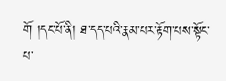གོ །དང་པོ་ནི། ཐ་དད་པའི་རྣམ་པར་རྟོག་པས་སྟོང་པ་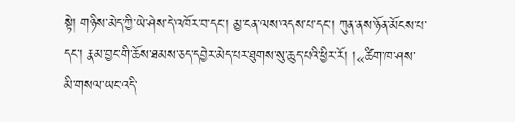སྟེ། གཉིས་མེད་ཀྱི་ཡེ་ཤེས་དེ་འཁོར་བ་དང་། མྱ་ངན་ལས་འདས་པ་དང་། ཀུན་ནས་ཉོན་མོངས་པ་དང་། རྣམ་བྱང་གི་ཆོས་ཐམས་ཅད་དབྱེར་མེད་པར་ཐུགས་སུ་ཆུད་པའི་ཕྱིར་རོ། །«ཚིག་ཁ་ཤས་མི་གསལ་ཡང་འདི་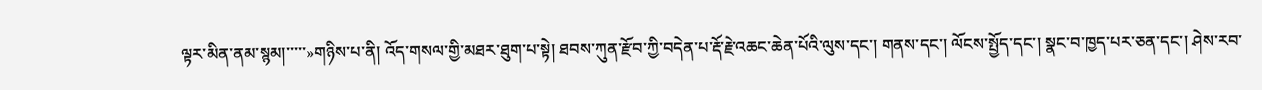ལྟར་མིན་ནམ་སྙམ།་་་་་»གཉིས་པ་ནི། འོད་གསལ་གྱི་མཐར་ཐུག་པ་སྟེ། ཐབས་ཀུན་རྫོབ་ཀྱི་བདེན་པ་རྡོ་རྗེ་འཆང་ཆེན་པོའི་ལུས་དང་། གནས་དང་། ལོངས་སྤྱོད་དང་། སྣང་བ་ཁྱད་པར་ཅན་དང་། ཤེས་རབ་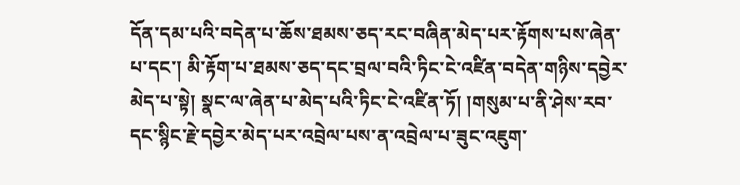དོན་དམ་པའི་བདེན་པ་ཆོས་ཐམས་ཅད་རང་བཞིན་མེད་པར་རྟོགས་པས་ཞེན་པ་དང་། མི་རྟོག་པ་ཐམས་ཅད་དང་བྲལ་བའི་ཏིང་ངེ་འཛིན་བདེན་གཉིས་དབྱེར་མེད་པ་སྟེ། སྣང་ལ་ཞེན་པ་མེད་པའི་ཏིང་ངེ་འཛིན་ཏོ། །གསུམ་པ་ནི་ཤེས་རབ་དང་སྙིང་རྗེ་དབྱེར་མེད་པར་འབྲེལ་པས་ན་འབྲེལ་པ་ཟུང་འཇུག་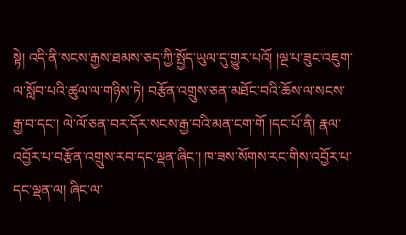སྟེ། འདི་ནི་སངས་རྒྱས་ཐམས་ཅད་ཀྱི་སྤྱོད་ཡུལ་དུ་གྱུར་པའོ། །ལྔ་པ་ཟུང་འཇུག་ལ་སློབ་པའི་ཚུལ་ལ་གཉིས་ཏེ། བརྩོན་འགྲུས་ཅན་མཐོང་བའི་ཆོས་ལ་སངས་རྒྱ་བ་དང་། ལེ་ལོ་ཅན་བར་དོར་སངས་རྒྱ་བའི་མན་ངག་གོ །དང་པོ་ནི། རྣལ་འབྱོར་པ་བརྩོན་འགྲུས་རབ་དང་ལྡན་ཞིང་། ཁ་ཟས་སོགས་རང་གིས་འབྱོར་པ་དང་ལྡན་ལ། ཞིང་ལ་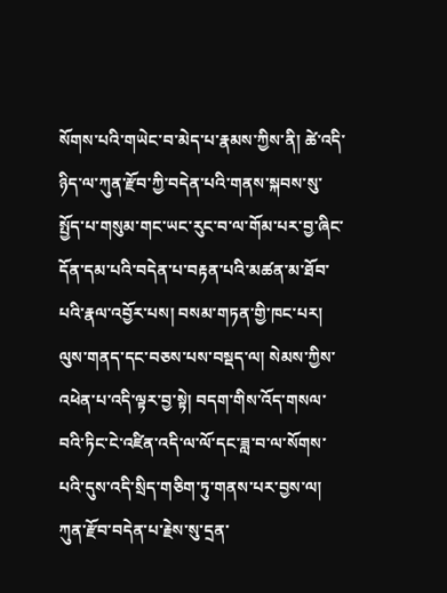སོགས་པའི་གཡེང་བ་མེད་པ་རྣམས་ཀྱིས་ནི། ཚེ་འདི་ཉིད་ལ་ཀུན་རྫོབ་ཀྱི་བདེན་པའི་གནས་སྐབས་སུ་སྤྱོད་པ་གསུམ་གང་ཡང་རུང་བ་ལ་གོམ་པར་བྱ་ཞིང་དོན་དམ་པའི་བདེན་པ་བརྟན་པའི་མཚན་མ་ཐོབ་པའི་རྣལ་འབྱོར་པས། བསམ་གཏན་གྱི་ཁང་པར། ལུས་གནད་དང་བཅས་པས་བསྡད་ལ། སེམས་ཀྱིས་འཕེན་པ་འདི་ལྟར་བྱ་སྟེ། བདག་གིས་འོད་གསལ་བའི་ཏིང་ངེ་འཛིན་འདི་ལ་ལོ་དང་ཟླ་བ་ལ་སོགས་པའི་དུས་འདི་སྲིད་གཅིག་ཏུ་གནས་པར་བྱས་ལ། ཀུན་རྫོབ་བདེན་པ་རྗེས་སུ་དྲན་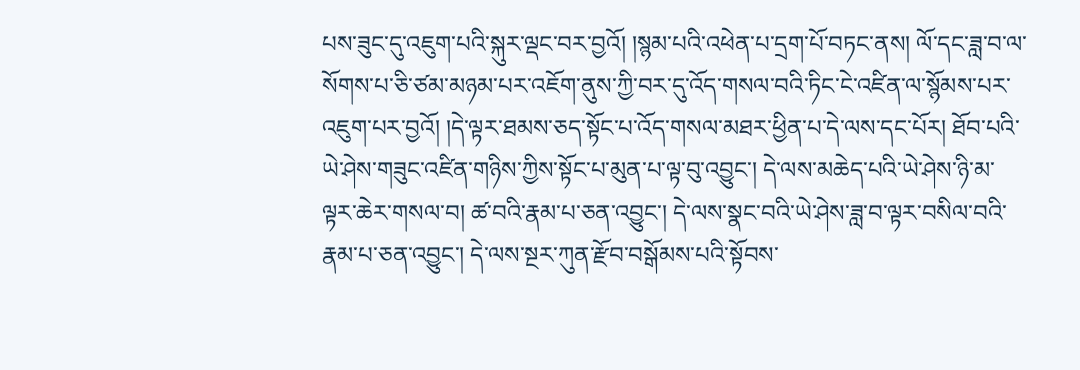པས་ཟུང་དུ་འཇུག་པའི་སྐུར་ལྡང་བར་བྱའོ། །སྙམ་པའི་འཕེན་པ་དྲག་པོ་བཏང་ནས། ལོ་དང་ཟླ་བ་ལ་སོགས་པ་ཅི་ཙམ་མཉམ་པར་འཇོག་ནུས་ཀྱི་བར་དུ་འོད་གསལ་བའི་ཏིང་ངེ་འཛིན་ལ་སྙོམས་པར་འཇུག་པར་བྱའོ། །དེ་ལྟར་ཐམས་ཅད་སྟོང་པ་འོད་གསལ་མཐར་ཕྱིན་པ་དེ་ལས་དང་པོར། ཐོབ་པའི་ཡེ་ཤེས་གཟུང་འཛིན་གཉིས་ཀྱིས་སྟོང་པ་མུན་པ་ལྟ་བུ་འབྱུང་། དེ་ལས་མཆེད་པའི་ཡེ་ཤེས་ཉི་མ་ལྟར་ཆེར་གསལ་བ། ཚ་བའི་རྣམ་པ་ཅན་འབྱུང་། དེ་ལས་སྣང་བའི་ཡེ་ཤེས་ཟླ་བ་ལྟར་བསིལ་བའི་རྣམ་པ་ཅན་འབྱུང་། དེ་ལས་སྔར་ཀུན་རྫོབ་བསྒོམས་པའི་སྟོབས་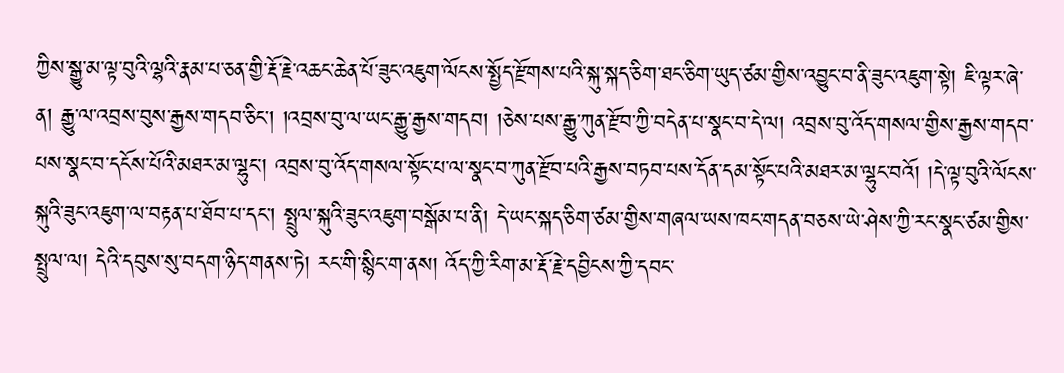ཀྱིས་སྒྱུ་མ་ལྟ་བུའི་ལྷའི་རྣམ་པ་ཅན་གྱི་རྡོ་རྗེ་འཆང་ཆེན་པོ་ཟུང་འཇུག་ལོངས་སྤྱོད་རྫོགས་པའི་སྐུ་སྐད་ཅིག་ཐང་ཅིག་ཡུད་ཙམ་གྱིས་འབྱུང་བ་ནི་ཟུང་འཇུག་སྟེ། ཇི་ལྟར་ཞེ་ན། རྒྱུ་ལ་འབྲས་བུས་རྒྱས་གདབ་ཅིང་། །འབྲས་བུ་ལ་ཡང་རྒྱུ་རྒྱས་གདབ། །ཅེས་པས་རྒྱུ་ཀུན་རྫོབ་ཀྱི་བདེན་པ་སྣང་བ་དེ་ལ། འབྲས་བུ་འོད་གསལ་གྱིས་རྒྱས་གདབ་པས་སྣང་བ་དངོས་པོའི་མཐར་མ་ལྷུང་། འབྲས་བུ་འོད་གསལ་སྟོང་པ་ལ་སྣང་བ་ཀུན་རྫོབ་པའི་རྒྱས་བཏབ་པས་དོན་དམ་སྟོང་པའི་མཐར་མ་ལྷུང་བའོ། །དེ་ལྟ་བུའི་ལོངས་སྐུའི་ཟུང་འཇུག་ལ་བརྟན་པ་ཐོབ་པ་དང་། སྤྲུལ་སྐུའི་ཟུང་འཇུག་བསྒོམ་པ་ནི། དེ་ཡང་སྐད་ཅིག་ཙམ་གྱིས་གཞལ་ཡས་ཁང་གདན་བཅས་ཡེ་ཤེས་ཀྱི་རང་སྣང་ཙམ་གྱིས་སྤྲུལ་ལ། དེའི་དབུས་སུ་བདག་ཉིད་གནས་ཏེ། རང་གི་སྙིང་ག་ནས། འོད་ཀྱི་རིག་མ་རྡོ་རྗེ་དབྱིངས་ཀྱི་དབང་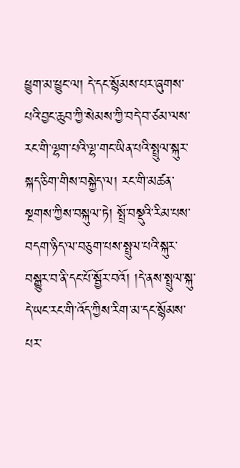ཕྱུག་མ་ཕྱུང་ལ། དེ་དང་སྙོམས་པར་ཞུགས་པའི་བྱང་ཆུབ་ཀྱི་སེམས་ཀྱི་བདེ་བ་ཙམ་ལས་རང་གི་ལྷག་པའི་ལྷ་གང་ཡིན་པའི་སྤྲུལ་སྐུར་སྐད་ཅིག་གིས་བསྐྱེད་ལ། རང་གི་མཚན་སྔགས་ཀྱིས་བསྐུལ་ཏེ། སྤྲོ་བསྡུའི་རིམ་པས་བདག་ཉིད་ལ་བཅུག་པས་སྤྲུལ་པའི་སྐུར་བསྒྱུར་བ་ནི་དང་པོ་སྦྱོར་བའོ། །དེ་ནས་སྤྲུལ་སྐུ་དེ་ཡང་རང་གི་འོད་ཀྱིས་རིག་མ་དང་སྙོམས་པར་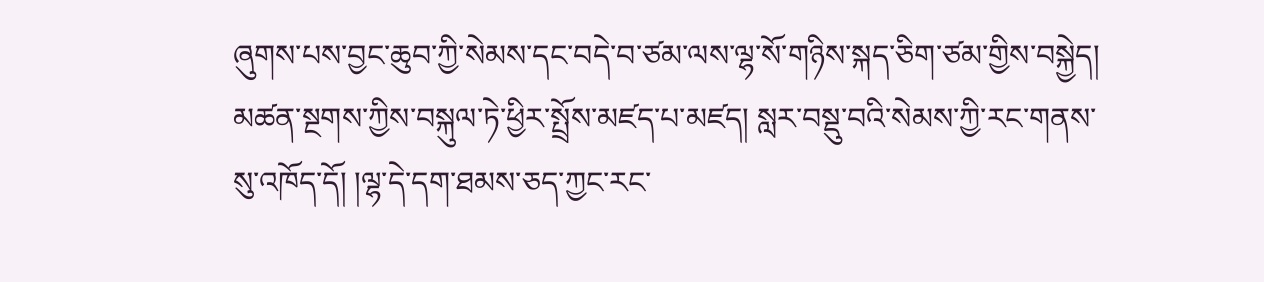ཞུགས་པས་བྱང་ཆུབ་ཀྱི་སེམས་དང་བདེ་བ་ཙམ་ལས་ལྷ་སོ་གཉིས་སྐད་ཅིག་ཙམ་གྱིས་བསྐྱེད། མཚན་སྔགས་ཀྱིས་བསྐུལ་ཏེ་ཕྱིར་སྤྲོས་མཛད་པ་མཛད། སླར་བསྡུ་བའི་སེམས་ཀྱི་རང་གནས་སུ་འཁོད་དོ། །ལྷ་དེ་དག་ཐམས་ཅད་ཀྱང་རང་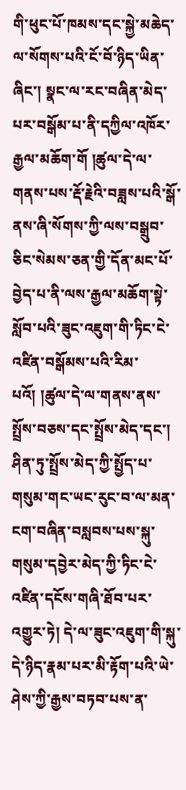གི་ཕུང་པོ་ཁམས་དང་སྐྱེ་མཆེད་ལ་སོགས་པའི་ངོ་བོ་ཉིད་ཡིན་ཞིང་། སྣང་ལ་རང་བཞིན་མེད་པར་བསྒོམ་པ་ནི་དཀྱིལ་འཁོར་རྒྱལ་མཆོག་གོ །ཚུལ་དེ་ལ་གནས་པས་རྡོ་རྗེའི་བཟླས་པའི་སྒོ་ནས་ཞི་སོགས་ཀྱི་ལས་བསྒྲུབ་ཅིང་སེམས་ཅན་གྱི་དོན་མང་པོ་བྱེད་པ་ནི་ལས་རྒྱལ་མཆོག་སྟེ་སློབ་པའི་ཟུང་འཇུག་གི་ཏིང་ངེ་འཛིན་བསྒོམས་པའི་རིམ་པའོ། །ཚུལ་དེ་ལ་གནས་ནས་སྤྲོས་བཅས་དང་སྤྲོས་མེད་དང་། ཤིན་ཏུ་སྤྲོས་མེད་ཀྱི་སྤྱོད་པ་གསུམ་གང་ཡང་རུང་བ་ལ་མན་ངག་བཞིན་བསླབས་པས་སྐུ་གསུམ་དབྱེར་མེད་ཀྱི་ཏིང་ངེ་འཛིན་དངོས་གཞི་ཐོབ་པར་འགྱུར་ཏེ། དེ་ལ་ཟུང་འཇུག་གི་སྐུ་དེ་ཉིད་རྣམ་པར་མི་རྟོག་པའི་ཡེ་ཤེས་ཀྱི་རྒྱས་བཏབ་པས་ན་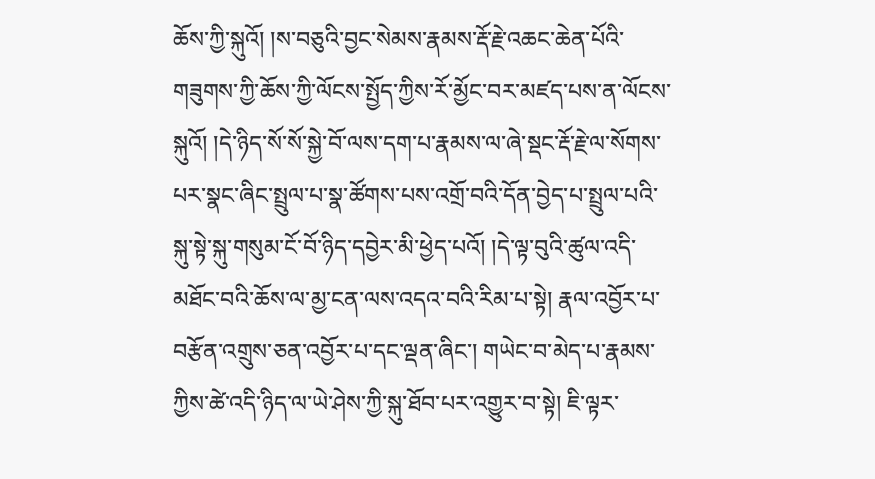ཆོས་ཀྱི་སྐུའོ། །ས་བཅུའི་བྱང་སེམས་རྣམས་རྡོ་རྗེ་འཆང་ཆེན་པོའི་གཟུགས་ཀྱི་ཆོས་ཀྱི་ལོངས་སྤྱོད་ཀྱིས་རོ་མྱོང་བར་མཛད་པས་ན་ལོངས་སྐུའོ། །དེ་ཉིད་སོ་སོ་སྐྱེ་བོ་ལས་དག་པ་རྣམས་ལ་ཞེ་སྡང་རྡོ་རྗེ་ལ་སོགས་པར་སྣང་ཞིང་སྤྲུལ་པ་སྣ་ཚོགས་པས་འགྲོ་བའི་དོན་བྱེད་པ་སྤྲུལ་པའི་སྐུ་སྟེ་སྐུ་གསུམ་ངོ་བོ་ཉིད་དབྱེར་མི་ཕྱེད་པའོ། །དེ་ལྟ་བུའི་ཚུལ་འདི་མཐོང་བའི་ཆོས་ལ་མྱ་ངན་ལས་འདའ་བའི་རིམ་པ་སྟེ། རྣལ་འབྱོར་པ་བརྩོན་འགྲུས་ཅན་འབྱོར་པ་དང་ལྡན་ཞིང་། གཡེང་བ་མེད་པ་རྣམས་ཀྱིས་ཚེ་འདི་ཉིད་ལ་ཡེ་ཤེས་ཀྱི་སྐུ་ཐོབ་པར་འགྱུར་བ་སྟེ། ཇི་ལྟར་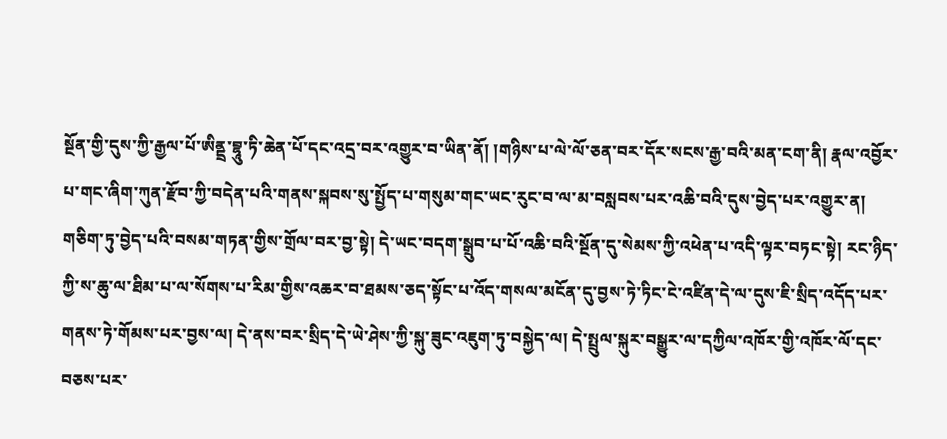སྔོན་གྱི་དུས་ཀྱི་རྒྱལ་པོ་ཨིནྡྲ་བྷཱུ་ཏི་ཆེན་པོ་དང་འདྲ་བར་འགྱུར་བ་ཡིན་ནོ། །གཉིས་པ་ལེ་ལོ་ཅན་བར་དོར་སངས་རྒྱ་བའི་མན་ངག་ནི། རྣལ་འབྱོར་པ་གང་ཞིག་ཀུན་རྫོབ་ཀྱི་བདེན་པའི་གནས་སྐབས་སུ་སྤྱོད་པ་གསུམ་གང་ཡང་རུང་བ་ལ་མ་བསླབས་པར་འཆི་བའི་དུས་བྱེད་པར་འགྱུར་ན། གཅིག་ཏུ་བྱེད་པའི་བསམ་གཏན་གྱིས་གྲོལ་བར་བྱ་སྟེ། དེ་ཡང་བདག་སྒྲུབ་པ་པོ་འཆི་བའི་སྔོན་དུ་སེམས་ཀྱི་འཕེན་པ་འདི་ལྟར་བཏང་སྟེ། རང་ཉིད་ཀྱི་ས་ཆུ་ལ་ཐིམ་པ་ལ་སོགས་པ་རིམ་གྱིས་འཆར་བ་ཐམས་ཅད་སྟོང་པ་འོད་གསལ་མངོན་དུ་བྱས་ཏེ་ཏིང་ངེ་འཛིན་དེ་ལ་དུས་ཇི་སྲིད་འདོད་པར་གནས་ཏེ་གོམས་པར་བྱས་ལ། དེ་ནས་བར་སྲིད་དེ་ཡེ་ཤེས་ཀྱི་སྐུ་ཟུང་འཇུག་ཏུ་བསྐྱེད་ལ། དེ་སྤྲུལ་སྐུར་བསྒྱུར་ལ་དཀྱིལ་འཁོར་གྱི་འཁོར་ལོ་དང་བཅས་པར་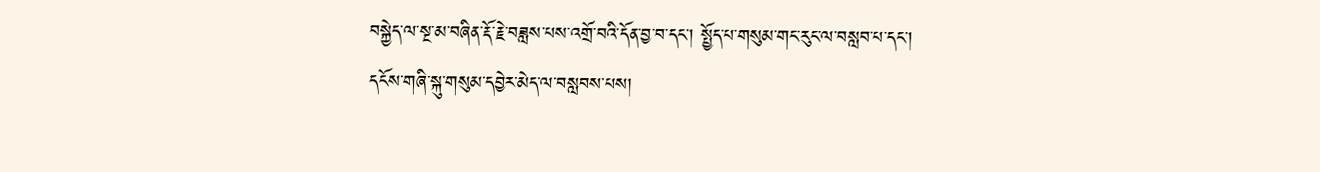བསྐྱེད་ལ་སྔ་མ་བཞིན་རྡོ་རྗེ་བཟླས་པས་འགྲོ་བའི་དོན་བྱ་བ་དང་། སྤྱོད་པ་གསུམ་གང་རུང་ལ་བསླབ་པ་དང་། དངོས་གཞི་སྐུ་གསུམ་དབྱེར་མེད་ལ་བསླབས་པས།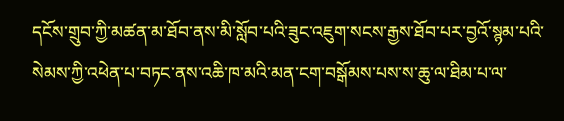དངོས་གྲུབ་ཀྱི་མཚན་མ་ཐོབ་ནས་མི་སློབ་པའི་ཟུང་འཇུག་སངས་རྒྱས་ཐོབ་པར་བྱའོ་སྙམ་པའི་སེམས་ཀྱི་འཕེན་པ་བཏང་ནས་འཆི་ཁ་མའི་མན་ངག་བསྒོམས་པས་ས་ཆུ་ལ་ཐིམ་པ་ལ་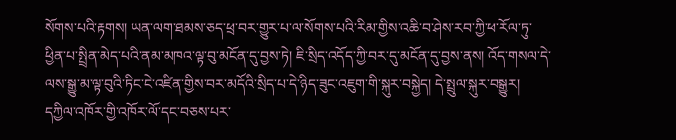སོགས་པའི་རྟགས། ཡན་ལག་ཐམས་ཅད་ཕྲ་བར་གྱུར་པ་ལ་སོགས་པའི་རིམ་གྱིས་འཆི་བ་ཤེས་རབ་ཀྱི་ཕ་རོལ་ཏུ་ཕྱིན་པ་སྤྲིན་མེད་པའི་ནམ་མཁའ་ལྟ་བུ་མངོན་དུ་བྱས་ཏེ། ཇི་སྲིད་འདོད་ཀྱི་བར་དུ་མངོན་དུ་བྱས་ནས། འོད་གསལ་དེ་ལས་སྒྱུ་མ་ལྟ་བུའི་ཏིང་ངེ་འཛིན་གྱིས་བར་མདོའི་སྲིད་པ་དེ་ཉིད་ཟུང་འཇུག་གི་སྐུར་བསྐྱེད། དེ་སྤྲུལ་སྐུར་བསྒྱུར། དཀྱིལ་འཁོར་གྱི་འཁོར་ལོ་དང་བཅས་པར་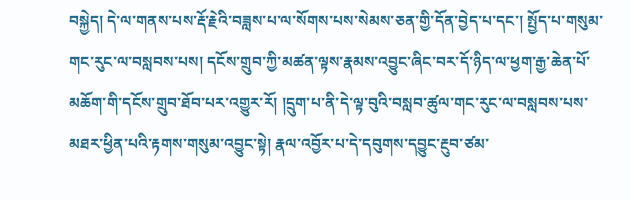བསྐྱེད། དེ་ལ་གནས་པས་རྡོ་རྗེའི་བཟླས་པ་ལ་སོགས་པས་སེམས་ཅན་གྱི་དོན་བྱེད་པ་དང་། སྤྱོད་པ་གསུམ་གང་རུང་ལ་བསླབས་པས། དངོས་གྲུབ་ཀྱི་མཚན་ལྟས་རྣམས་འབྱུང་ཞིང་བར་དོ་ཉིད་ལ་ཕྱག་རྒྱ་ཆེན་པོ་མཆོག་གི་དངོས་གྲུབ་ཐོབ་པར་འགྱུར་རོ། །དྲུག་པ་ནི་དེ་ལྟ་བུའི་བསླབ་ཚུལ་གང་རུང་ལ་བསླབས་པས་མཐར་ཕྱིན་པའི་རྟགས་གསུམ་འབྱུང་སྟེ། རྣལ་འབྱོར་པ་དེ་དབུགས་དབྱུང་རྔུབ་ཙམ་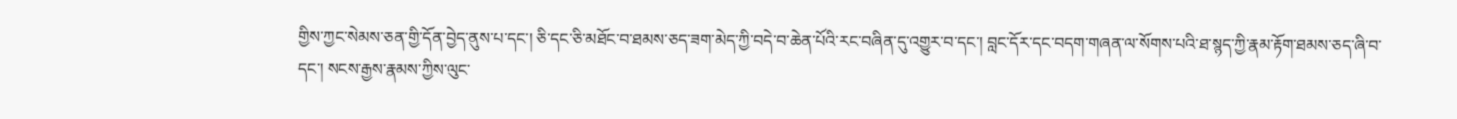གྱིས་ཀྱང་སེམས་ཅན་གྱི་དོན་བྱེད་ནུས་པ་དང་། ཅི་དང་ཅི་མཐོང་བ་ཐམས་ཅད་ཟག་མེད་ཀྱི་བདེ་བ་ཆེན་པོའི་རང་བཞིན་དུ་འགྱུར་བ་དང་། བླང་དོར་དང་བདག་གཞན་ལ་སོགས་པའི་ཐ་སྙད་ཀྱི་རྣམ་རྟོག་ཐམས་ཅད་ཞི་བ་དང་། སངས་རྒྱས་རྣམས་ཀྱིས་ལུང་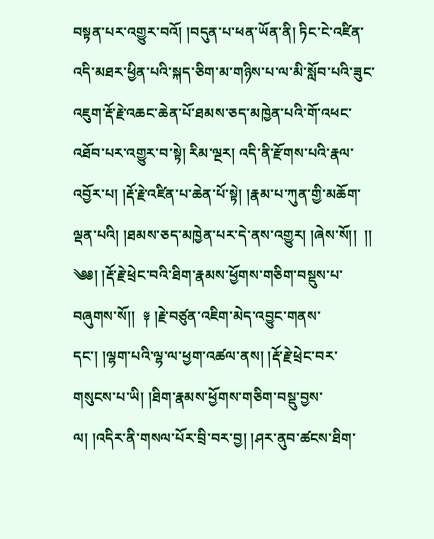བསྟན་པར་འགྱུར་བའོ། །བདུན་པ་ཕན་ཡོན་ནི། ཏིང་ངེ་འཛིན་འདི་མཐར་ཕྱིན་པའི་སྐད་ཅིག་མ་གཉིས་པ་ལ་མི་སློབ་པའི་ཟུང་འཇུག་རྡོ་རྗེ་འཆང་ཆེན་པོ་ཐམས་ཅད་མཁྱེན་པའི་གོ་འཕང་འཐོབ་པར་འགྱུར་བ་སྟེ། རིམ་ལྔར། འདི་ནི་རྫོགས་པའི་རྣལ་འབྱོར་པ། །རྡོ་རྗེ་འཛིན་པ་ཆེན་པོ་སྟེ། །རྣམ་པ་ཀུན་གྱི་མཆོག་ལྡན་པའི། །ཐམས་ཅད་མཁྱེན་པར་དེ་ནས་འགྱུར། །ཞེས་སོ།།  །། ༄༅། །རྡོ་རྗེ་ཕྲེང་བའི་ཐིག་རྣམས་ཕྱོགས་གཅིག་བསྡུས་པ་བཞུགས་སོ།།  ༈ །རྗེ་བཙུན་འཇིག་མེད་འབྱུང་གནས་དང་། །ལྷག་པའི་ལྷ་ལ་ཕྱག་འཚལ་ནས། །རྡོ་རྗེ་ཕྲེང་བར་གསུངས་པ་ཡི། །ཐིག་རྣམས་ཕྱོགས་གཅིག་བསྡུ་བྱས་ལ། །འདིར་ནི་གསལ་པོར་བྲི་བར་བྱ། །ཤར་ནུབ་ཚངས་ཐིག་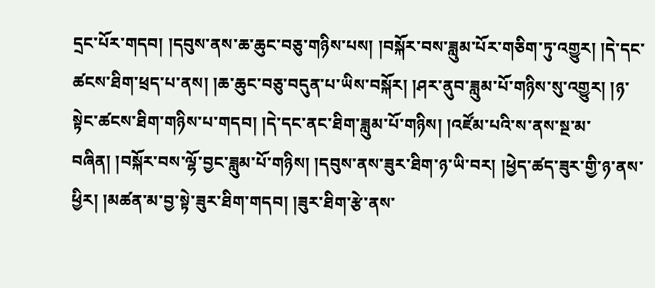དྲང་པོར་གདབ། །དབུས་ནས་ཆ་ཆུང་བཅུ་གཉིས་པས། །བསྐོར་བས་ཟླུམ་པོར་གཅིག་ཏུ་འགྱུར། །དེ་དང་ཚངས་ཐིག་ཕྲད་པ་ནས། །ཆ་ཆུང་བཅུ་བདུན་པ་ཡིས་བསྐོར། །ཤར་ནུབ་ཟླུམ་པོ་གཉིས་སུ་འགྱུར། །ཉ་སྟེང་ཚངས་ཐིག་གཉིས་པ་གདབ། །དེ་དང་ནང་ཐིག་ཟླུམ་པོ་གཉིས། །འཛོམ་པའི་ས་ནས་སྔ་མ་བཞིན། །བསྐོར་བས་ལྷོ་བྱང་ཟླུམ་པོ་གཉིས། །དབུས་ནས་ཟུར་ཐིག་ཉ་ཡི་བར། །ཕྱེད་ཚད་ཟུར་གྱི་ཉ་ནས་ཕྱིར། །མཚན་མ་བྱ་སྟེ་ཟུར་ཐིག་གདབ། །ཟུར་ཐིག་རྩེ་ནས་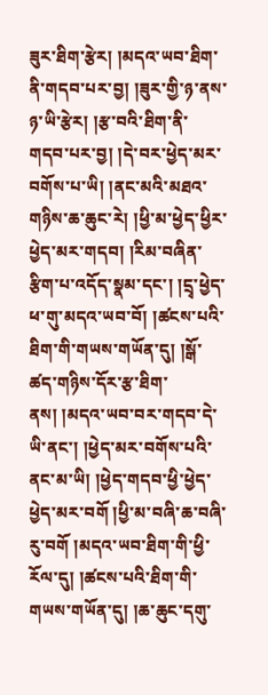ཟུར་ཐིག་རྩེར། །མདའ་ཡབ་ཐིག་ནི་གདབ་པར་བྱ། །ཟུར་གྱི་ཉ་ནས་ཉ་ཡི་རྩེར། །རྩ་བའི་ཐིག་ནི་གདབ་པར་བྱ། །དེ་བར་ཕྱེད་མར་བགོས་པ་ཡི། །ནང་མའི་མཐའ་གཉིས་ཆ་ཆུང་རེ། །ཕྱི་མ་ཕྱེད་ཕྱིར་ཕྱེད་མར་གདབ། །རིམ་བཞིན་རྩིག་པ་འདོད་སྣམ་དང་། །དྲྭ་ཕྱེད་ཕ་གུ་མདའ་ཡབ་བོ། །ཚངས་པའི་ཐིག་གི་གཡས་གཡོན་དུ། །སྒོ་ཚད་གཉིས་དོར་རྩ་ཐིག་ནས། །མདའ་ཡབ་བར་གདབ་དེ་ཡི་ནང་། །ཕྱེད་མར་བགོས་པའི་ནང་མ་ཡི། །ཕྱེད་གདབ་ཕྱི་ཕྱེད་ཕྱེད་མར་བགོ །ཕྱི་མ་བཞི་ཆ་བཞི་རུ་བགོ །མདའ་ཡབ་ཐིག་གི་ཕྱི་རོལ་དུ། །ཚངས་པའི་ཐིག་གི་གཡས་གཡོན་དུ། །ཆ་ཆུང་དགུ་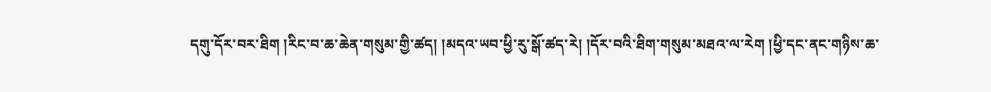དགུ་དོར་བར་ཐིག །རིང་བ་ཆ་ཆེན་གསུམ་གྱི་ཚད། །མདའ་ཡབ་ཕྱི་རུ་སྒོ་ཚད་རེ། །དོར་བའི་ཐིག་གསུམ་མཐའ་ལ་རེག །ཕྱི་དང་ནང་གཉིས་ཆ་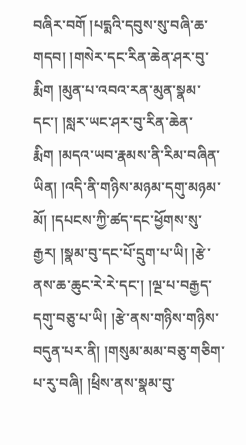བཞིར་བགོ །པདྨའི་དབུས་སུ་བཞི་ཆ་གདབ། །གསེར་དང་རིན་ཆེན་ཤར་བུ་རྨིག །མུན་པ་འབའ་རན་མུན་སྣམ་དང་། །སླར་ཡང་ཤར་བུ་རིན་ཆེན་རྨིག །མདའ་ཡབ་རྣམས་ནི་རིམ་བཞིན་ཡིན། །འདི་ནི་གཉིས་མཉམ་དགུ་མཉམ་མོ། །དཔངས་ཀྱི་ཚད་དང་ཕྱོགས་སུ་རྒྱར། །སྣམ་བུ་དང་པོ་དྲུག་པ་ཡི། །རྩེ་ནས་ཆ་ཆུང་རེ་རེ་དང་། །ལྔ་པ་བརྒྱད་དགུ་བཅུ་པ་ཡི། །རྩེ་ནས་གཉིས་གཉིས་བདུན་པར་ནི། །གསུམ་མམ་བཅུ་གཅིག་པ་རུ་བཞི། །ཕྲིས་ནས་སྣམ་བུ་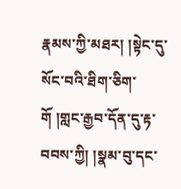རྣམས་ཀྱི་མཐར། །སྟེང་དུ་སོང་བའི་ཐིག་ཅིག་གོ །གླང་རྒྱབ་དོན་དུ་རྟ་བབས་ཀྱི། །སྣམ་བུ་དང་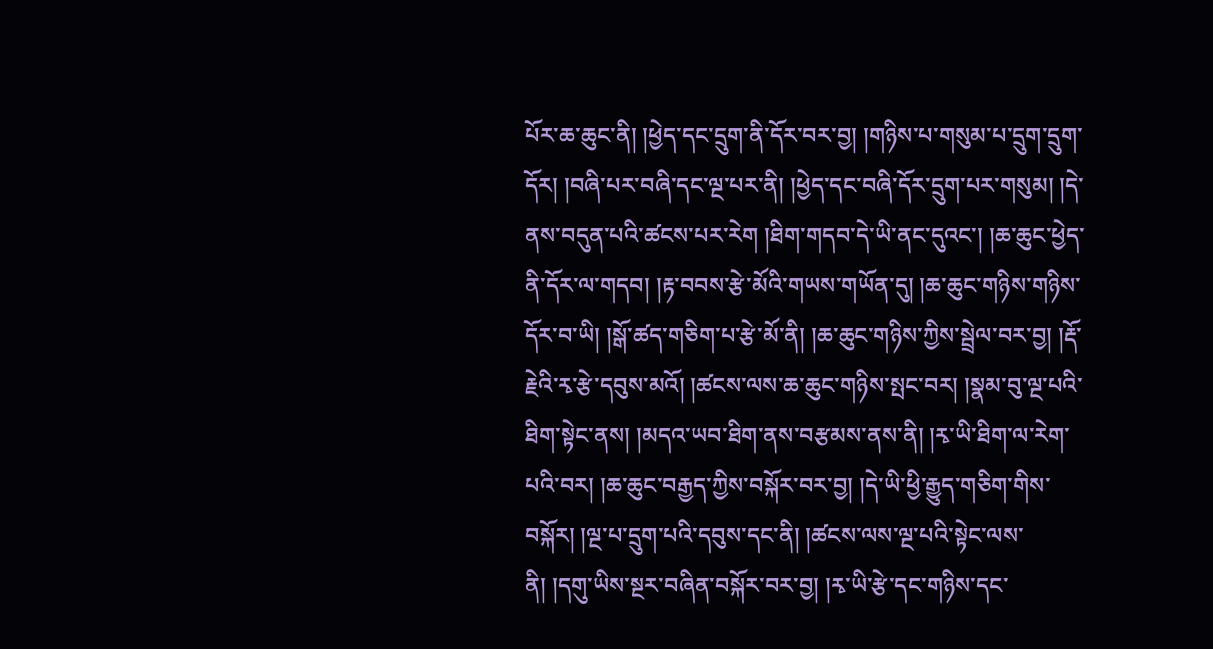པོར་ཆ་ཆུང་ནི། །ཕྱེད་དང་དྲུག་ནི་དོར་བར་བྱ། །གཉིས་པ་གསུམ་པ་དྲུག་དྲུག་དོར། །བཞི་པར་བཞི་དང་ལྔ་པར་ནི། །ཕྱེད་དང་བཞི་དོར་དྲུག་པར་གསུམ། །དེ་ནས་བདུན་པའི་ཚངས་པར་རེག །ཐིག་གདབ་དེ་ཡི་ནང་དུའང་། །ཆ་ཆུང་ཕྱེད་ནི་དོར་ལ་གདབ། །རྟ་བབས་རྩེ་མོའི་གཡས་གཡོན་དུ། །ཆ་ཆུང་གཉིས་གཉིས་དོར་བ་ཡི། །སྒོ་ཚད་གཅིག་པ་རྩེ་མོ་ནི། །ཆ་ཆུང་གཉིས་ཀྱིས་སྦྲེལ་བར་བྱ། །རྡོ་རྗེའི་རྭ་རྩེ་དབུས་མའོ། །ཚངས་ལས་ཆ་ཆུང་གཉིས་སྤང་བར། །སྣམ་བུ་ལྔ་པའི་ཐིག་སྟེང་ནས། །མདའ་ཡབ་ཐིག་ནས་བརྩམས་ནས་ནི། །རྭ་ཡི་ཐིག་ལ་རེག་པའི་བར། །ཆ་ཆུང་བརྒྱད་ཀྱིས་བསྐོར་བར་བྱ། །དེ་ཡི་ཕྱི་རྒྱུད་གཅིག་གིས་བསྐོར། །ལྔ་པ་དྲུག་པའི་དབུས་དང་ནི། །ཚངས་ལས་ལྔ་པའི་སྟེང་ལས་ནི། །དགུ་ཡིས་སྔར་བཞིན་བསྐོར་བར་བྱ། །རྭ་ཡི་རྩེ་དང་གཉིས་དང་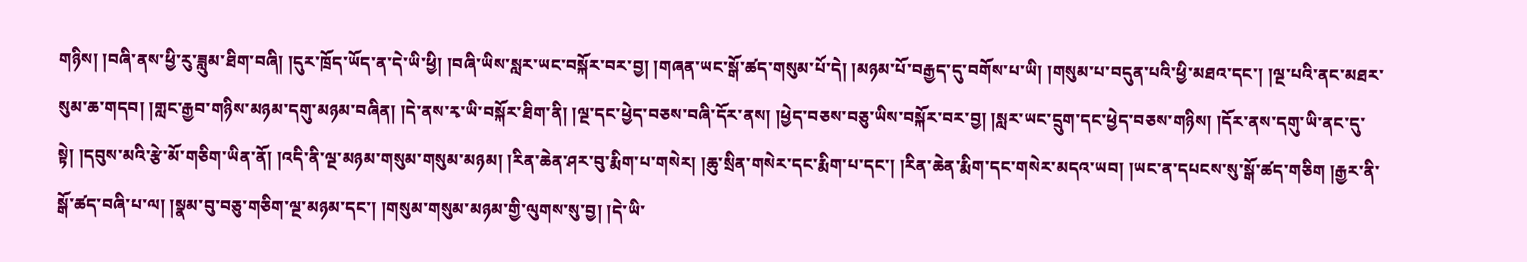གཉིས། །བཞི་ནས་ཕྱི་རུ་ཟླུམ་ཐིག་བཞི། །དུར་ཁྲོད་ཡོད་ན་དེ་ཡི་ཕྱི། །བཞི་ཡིས་སླར་ཡང་བསྐོར་བར་བྱ། །གཞན་ཡང་སྒོ་ཚད་གསུམ་པོ་དེ། །མཉམ་པོ་བརྒྱད་དུ་བགོས་པ་ཡི། །གསུམ་པ་བདུན་པའི་ཕྱི་མཐའ་དང་། །ལྔ་པའི་ནང་མཐར་སུམ་ཆ་གདབ། །གླང་རྒྱབ་གཉིས་མཉམ་དགུ་མཉམ་བཞིན། །དེ་ནས་རྭ་ཡི་བསྐོར་ཐིག་ནི། །ལྔ་དང་ཕྱེད་བཅས་བཞི་དོར་ནས། །ཕྱེད་བཅས་བཅུ་ཡིས་བསྐོར་བར་བྱ། །སླར་ཡང་དྲུག་དང་ཕྱེད་བཅས་གཉིས། །དོར་ནས་དགུ་ཡི་ནང་དུ་སྟེ། །དབུས་མའི་རྩེ་མོ་གཅིག་ཡིན་ནོ། །འདི་ནི་ལྔ་མཉམ་གསུམ་གསུམ་མཉམ། །རིན་ཆེན་ཤར་བུ་རྨིག་པ་གསེར། །ཆུ་སྲིན་གསེར་དང་རྨིག་པ་དང་། །རིན་ཆེན་རྨིག་དང་གསེར་མདའ་ཡབ། །ཡང་ན་དཔངས་སུ་སྒོ་ཚད་གཅིག །རྒྱར་ནི་སྒོ་ཚད་བཞི་པ་ལ། །སྣམ་བུ་བཅུ་གཅིག་ལྔ་མཉམ་དང་། །གསུམ་གསུམ་མཉམ་གྱི་ལུགས་སུ་བྱ། །དེ་ཡི་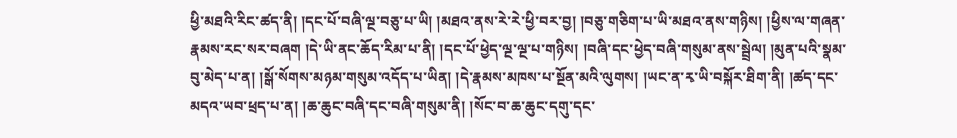ཕྱི་མཐའི་རིང་ཚད་ནི། །དང་པོ་བཞི་ལྔ་བཅུ་པ་ཡི། །མཐའ་ནས་རེ་རེ་ཕྱི་བར་བྱ། །བཅུ་གཅིག་པ་ཡི་མཐའ་ནས་གཉིས། །ཕྱིས་ལ་གཞན་རྣམས་རང་སར་བཞག །དེ་ཡི་ནང་ཆོད་རིམ་པ་ནི། །དང་པོ་ཕྱེད་ལྔ་ལྔ་པ་གཉིས། །བཞི་དང་ཕྱེད་བཞི་གསུམ་ནས་སྦྲེལ། །མུན་པའི་སྣམ་བུ་མེད་པ་ན། །སྒོ་སོགས་མཉམ་གསུམ་འདོད་པ་ཡིན། །དེ་རྣམས་མཁས་པ་སྔོན་མའི་ལུགས། །ཡང་ན་རྭ་ཡི་བསྐོར་ཐིག་ནི། །ཚད་དང་མདའ་ཡབ་ཕྲད་པ་ན། །ཆ་ཆུང་བཞི་དང་བཞི་གསུམ་ནི། །སོང་བ་ཆ་ཆུང་དགུ་དང་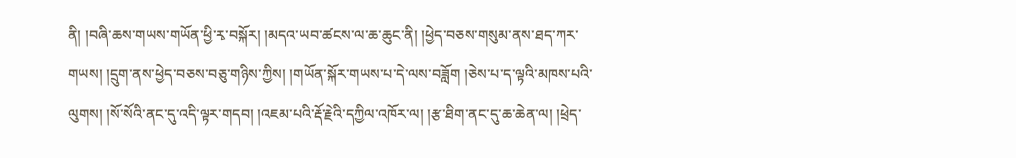ནི། །བཞི་ཆས་གཡས་གཡོན་ཕྱི་རྭ་བསྐོར། །མདའ་ཡབ་ཚངས་ལ་ཆ་ཆུང་ནི། །ཕྱེད་བཅས་གསུམ་ནས་ཐད་ཀར་གཡས། །དྲུག་ནས་ཕྱེད་བཅས་བཅུ་གཉིས་ཀྱིས། །གཡོན་སྐོར་གཡས་པ་དེ་ལས་བཟློག །ཅེས་པ་ད་ལྟའི་མཁས་པའི་ལུགས། །སོ་སོའི་ནང་དུ་འདི་ལྟར་གདབ། །འཇམ་པའི་རྡོ་རྗེའི་དཀྱིལ་འཁོར་ལ། །རྩ་ཐིག་ནང་དུ་ཆ་ཆེན་ལ། །ཕྲེད་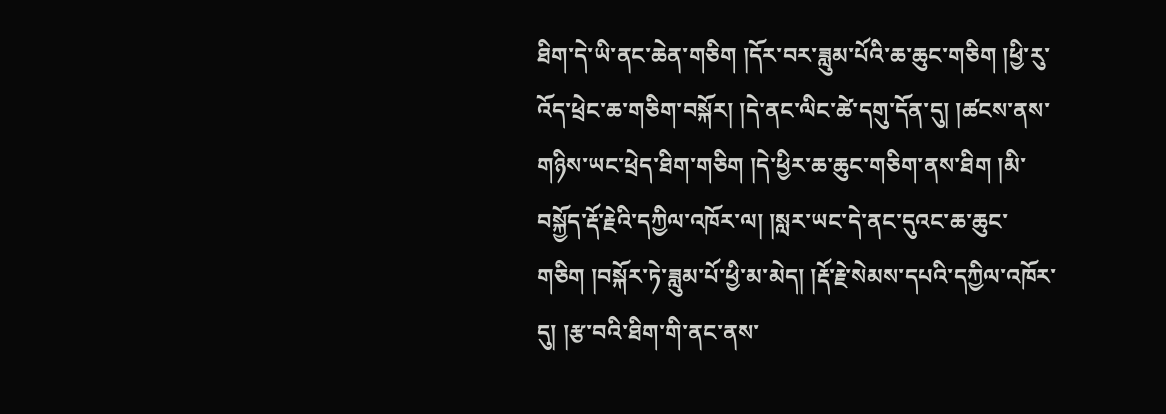ཐིག་དེ་ཡི་ནང་ཆེན་གཅིག །དོར་བར་ཟླུམ་པོའི་ཆ་ཆུང་གཅིག །ཕྱི་རུ་འོད་ཕྲེང་ཆ་གཅིག་བསྐོར། །དེ་ནང་ལིང་ཚེ་དགུ་དོན་དུ། །ཚངས་ནས་གཉིས་ཡང་ཕྲེད་ཐིག་གཅིག །དེ་ཕྱིར་ཆ་ཆུང་གཅིག་ནས་ཐིག །མི་བསྐྱོད་རྡོ་རྗེའི་དཀྱིལ་འཁོར་ལ། །སླར་ཡང་དེ་ནང་དུའང་ཆ་ཆུང་གཅིག །བསྐོར་ཏེ་ཟླུམ་པོ་ཕྱི་མ་མེད། །རྡོ་རྗེ་སེམས་དཔའི་དཀྱིལ་འཁོར་དུ། །རྩ་བའི་ཐིག་གི་ནང་ནས་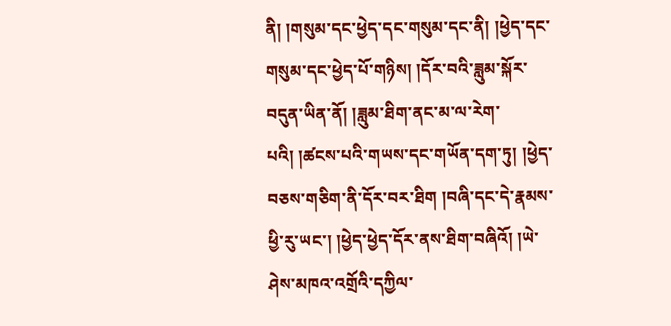ནི། །གསུམ་དང་ཕྱེད་དང་གསུམ་དང་ནི། །ཕྱེད་དང་གསུམ་དང་ཕྱེད་པོ་གཉིས། །དོར་བའི་ཟླུམ་སྐོར་བདུན་ཡིན་ནོ། །ཟླུམ་ཐིག་ནང་མ་ལ་རེག་པའི། །ཚངས་པའི་གཡས་དང་གཡོན་དག་ཏུ། །ཕྱེད་བཅས་གཅིག་ནི་དོར་བར་ཐིག །བཞི་དང་དེ་རྣམས་ཕྱི་རུ་ཡང་། །ཕྱེད་ཕྱེད་དོར་ནས་ཐིག་བཞིའོ། །ཡེ་ཤེས་མཁའ་འགྲོའི་དཀྱིལ་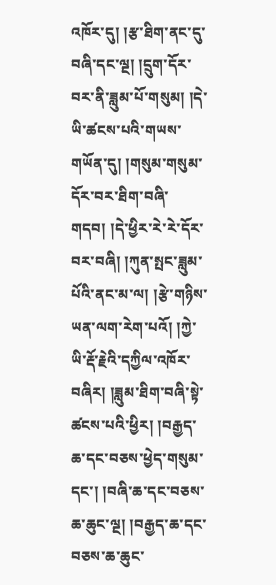འཁོར་དུ། །རྩ་ཐིག་ནང་དུ་བཞི་དང་ལྔ། །དྲུག་དོར་བར་ནི་ཟླུམ་པོ་གསུམ། །དེ་ཡི་ཚངས་པའི་གཡས་གཡོན་དུ། །གསུམ་གསུམ་དོར་བར་ཐིག་བཞི་གདབ། །དེ་ཕྱིར་རེ་རེ་དོར་བར་བཞི། །ཀུན་སྤང་ཟླུམ་པོའི་ནང་མ་ལ། །རྩེ་གཉིས་ཡན་ལག་རེག་པའོ། །ཀྱེ་ཡི་རྡོ་རྗེའི་དཀྱིལ་འཁོར་བཞིར། །ཟླུམ་ཐིག་བཞི་སྟེ་ཚངས་པའི་ཕྱིར། །བརྒྱད་ཆ་དང་བཅས་ཕྱེད་གསུམ་དང་། །བཞི་ཆ་དང་བཅས་ཆ་ཆུང་ལྔ། །བརྒྱད་ཆ་དང་བཅས་ཆ་ཆུང་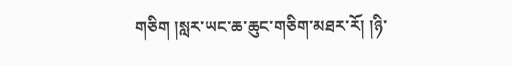གཅིག །སླར་ཡང་ཆ་ཆུང་གཅིག་མཐར་རོ། །ཉི་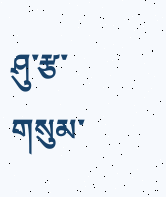ཤུ་རྩ་གསུམ་